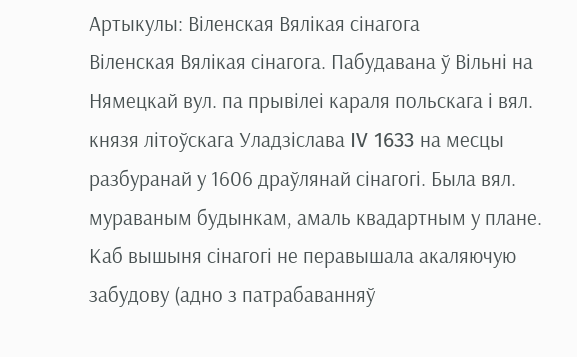Артыкулы: Віленская Вялікая сінагога
Віленская Вялікая сінагога. Пабудавана ў Вільні на Нямецкай вул. па прывілеі караля польскага і вял. князя літоўскага Уладзіслава IV 1633 на месцы разбуранай у 1606 драўлянай сінагогі. Была вял. мураваным будынкам, амаль квадартным у плане. Каб вышыня сінагогі не перавышала акаляючую забудову (адно з патрабаванняў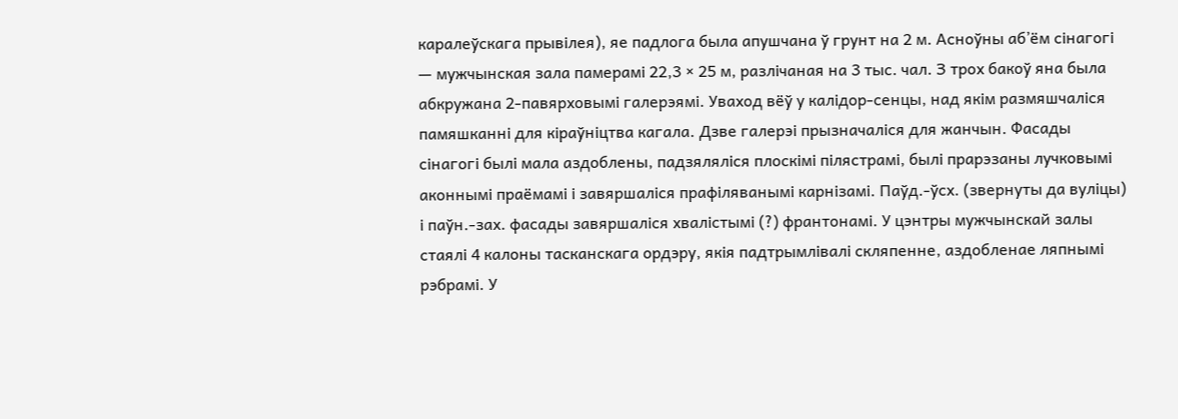каралеўскага прывілея), яе падлога была апушчана ў грунт на 2 м. Асноўны аб’ём сінагогі — мужчынская зала памерамі 22,3 × 25 м, разлічаная на 3 тыс. чал. З трох бакоў яна была абкружана 2-павярховымі галерэямі. Уваход вёў у калідор-сенцы, над якім размяшчаліся памяшканні для кіраўніцтва кагала. Дзве галерэі прызначаліся для жанчын. Фасады сінагогі былі мала аздоблены, падзяляліся плоскімі пілястрамі, былі прарэзаны лучковымі аконнымі праёмамі і завяршаліся прафіляванымі карнізамі. Паўд.-ўсх. (звернуты да вуліцы) і паўн.-зах. фасады завяршаліся хвалістымі (?) франтонамі. У цэнтры мужчынскай залы стаялі 4 калоны тасканскага ордэру, якія падтрымлівалі скляпенне, аздобленае ляпнымі рэбрамі. У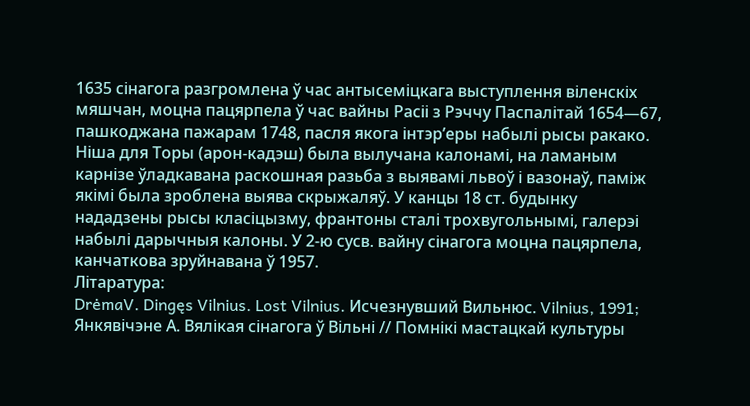1635 сінагога разгромлена ў час антысеміцкага выступлення віленскіх мяшчан, моцна пацярпела ў час вайны Расіі з Рэччу Паспалітай 1654—67, пашкоджана пажарам 1748, пасля якога інтэр’еры набылі рысы ракако. Ніша для Торы (арон-кадэш) была вылучана калонамі, на ламаным карнізе ўладкавана раскошная разьба з выявамі львоў і вазонаў, паміж якімі была зроблена выява скрыжаляў. У канцы 18 ст. будынку нададзены рысы класіцызму, франтоны сталі трохвугольнымі, галерэі набылі дарычныя калоны. У 2-ю сусв. вайну сінагога моцна пацярпела, канчаткова зруйнавана ў 1957.
Літаратура:
DrėmaV. Dingęs Vilnius. Lost Vilnius. Исчезнувший Вильнюс. Vilnius, 1991;
Янкявічэне А. Вялікая сінагога ў Вільні // Помнікі мастацкай культуры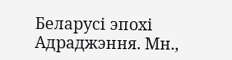Беларусі эпохі Адраджэння. Мн.,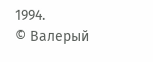1994.
© Валерый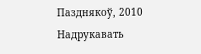Пазднякоў, 2010
Надрукавать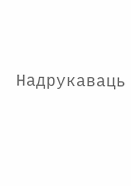Надрукаваць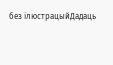без ілюстрацыйДадаць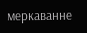меркаванне